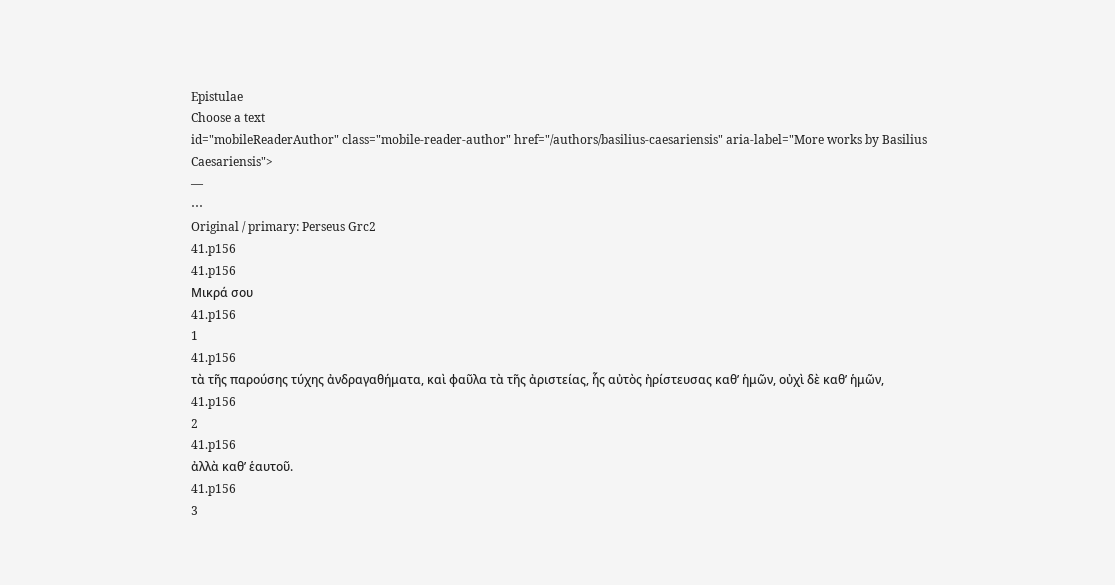Epistulae
Choose a text
id="mobileReaderAuthor" class="mobile-reader-author" href="/authors/basilius-caesariensis" aria-label="More works by Basilius Caesariensis">
—
⋯
Original / primary: Perseus Grc2
41.p156
41.p156
Μικρά σου
41.p156
1
41.p156
τὰ τῆς παρούσης τύχης ἀνδραγαθήματα, καὶ φαῦλα τὰ τῆς ἀριστείας, ἧς αὐτὸς ἠρίστευσας καθʼ ἡμῶν, οὐχὶ δὲ καθʼ ἡμῶν,
41.p156
2
41.p156
ἀλλὰ καθʼ ἑαυτοῦ.
41.p156
3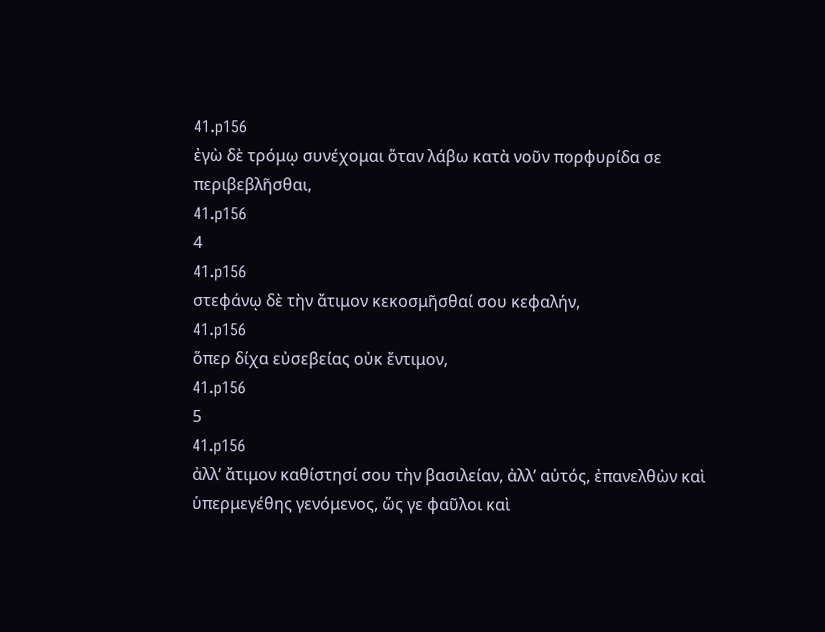41.p156
ἐγὼ δὲ τρόμῳ συνέχομαι ὅταν λάβω κατὰ νοῦν πορφυρίδα σε περιβεβλῆσθαι,
41.p156
4
41.p156
στεφάνῳ δὲ τὴν ἄτιμον κεκοσμῆσθαί σου κεφαλήν,
41.p156
ὅπερ δίχα εὐσεβείας οὐκ ἔντιμον,
41.p156
5
41.p156
ἀλλʼ ἄτιμον καθίστησί σου τὴν βασιλείαν, ἀλλʼ αὐτός, ἐπανελθὼν καὶ ὑπερμεγέθης γενόμενος, ὥς γε φαῦλοι καὶ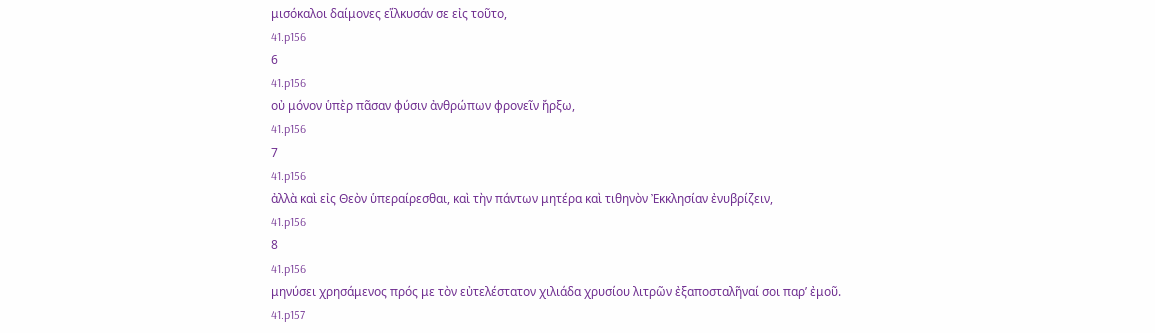μισόκαλοι δαίμονες εἵλκυσάν σε εἰς τοῦτο,
41.p156
6
41.p156
οὐ μόνον ὑπὲρ πᾶσαν φύσιν ἀνθρώπων φρονεῖν ἤρξω,
41.p156
7
41.p156
ἀλλὰ καὶ εἰς Θεὸν ὑπεραίρεσθαι, καὶ τὴν πάντων μητέρα καὶ τιθηνὸν Ἐκκλησίαν ἐνυβρίζειν,
41.p156
8
41.p156
μηνύσει χρησάμενος πρός με τὸν εὐτελέστατον χιλιάδα χρυσίου λιτρῶν ἐξαποσταλῆναί σοι παρʼ ἐμοῦ.
41.p157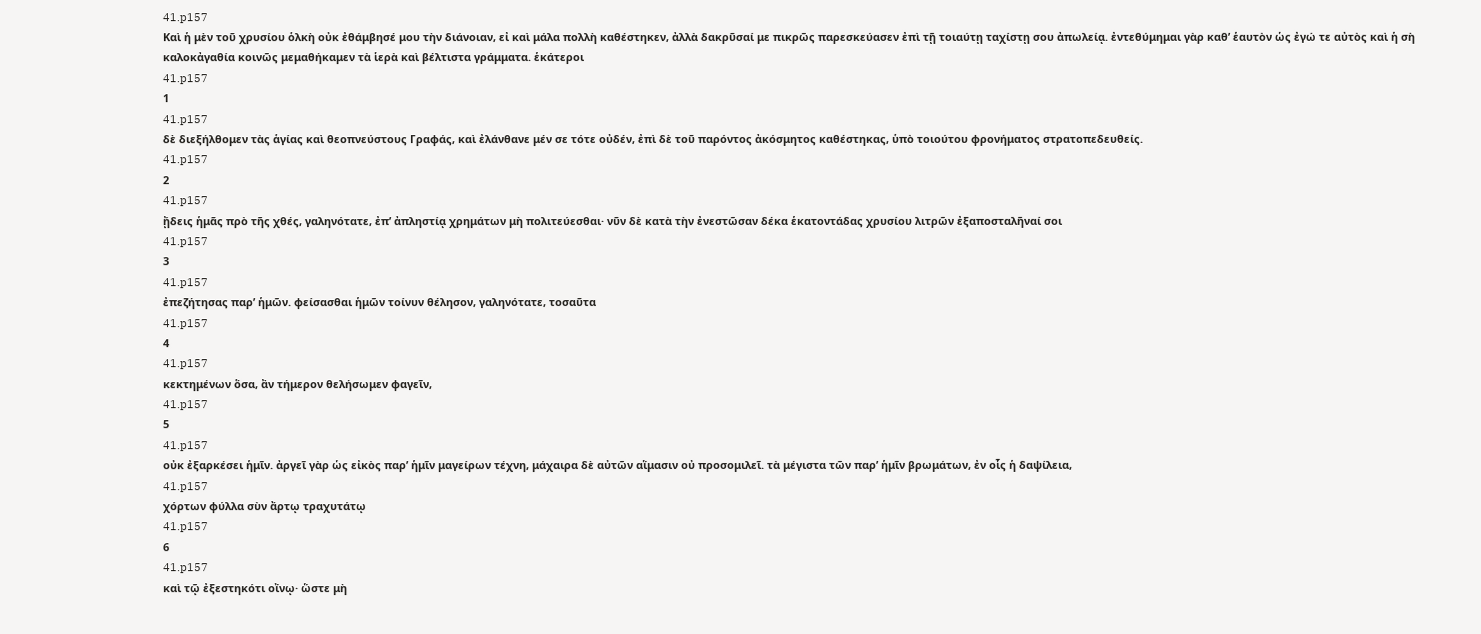41.p157
Καὶ ἡ μὲν τοῦ χρυσίου ὁλκὴ οὐκ ἐθάμβησέ μου τὴν διάνοιαν, εἰ καὶ μάλα πολλὴ καθέστηκεν, ἀλλὰ δακρῦσαί με πικρῶς παρεσκεύασεν ἐπὶ τῇ τοιαύτῃ ταχίστῃ σου ἀπωλείᾳ. ἐντεθύμημαι γὰρ καθʼ ἑαυτὸν ὡς ἐγώ τε αὐτὸς καὶ ἡ σὴ καλοκἀγαθία κοινῶς μεμαθήκαμεν τὰ ἱερὰ καὶ βέλτιστα γράμματα. ἑκάτεροι
41.p157
1
41.p157
δὲ διεξήλθομεν τὰς ἁγίας καὶ θεοπνεύστους Γραφάς, καὶ ἐλάνθανε μέν σε τότε οὐδέν, ἐπὶ δὲ τοῦ παρόντος ἀκόσμητος καθέστηκας, ὑπὸ τοιούτου φρονήματος στρατοπεδευθείς.
41.p157
2
41.p157
ᾔδεις ἡμᾶς πρὸ τῆς χθές, γαληνότατε, ἐπʼ ἀπληστίᾳ χρημάτων μὴ πολιτεύεσθαι· νῦν δὲ κατὰ τὴν ἐνεστῶσαν δέκα ἑκατοντάδας χρυσίου λιτρῶν ἐξαποσταλῆναί σοι
41.p157
3
41.p157
ἐπεζήτησας παρʼ ἡμῶν. φείσασθαι ἡμῶν τοίνυν θέλησον, γαληνότατε, τοσαῦτα
41.p157
4
41.p157
κεκτημένων ὅσα, ἂν τήμερον θελήσωμεν φαγεῖν,
41.p157
5
41.p157
οὐκ ἐξαρκέσει ἡμῖν. ἀργεῖ γὰρ ὡς εἰκὸς παρʼ ἡμῖν μαγείρων τέχνη, μάχαιρα δὲ αὐτῶν αἵμασιν οὐ προσομιλεῖ. τὰ μέγιστα τῶν παρʼ ἡμῖν βρωμάτων, ἐν οἷς ἡ δαψίλεια,
41.p157
χόρτων φύλλα σὺν ἄρτῳ τραχυτάτῳ
41.p157
6
41.p157
καὶ τῷ ἐξεστηκότι οἴνῳ· ὥστε μὴ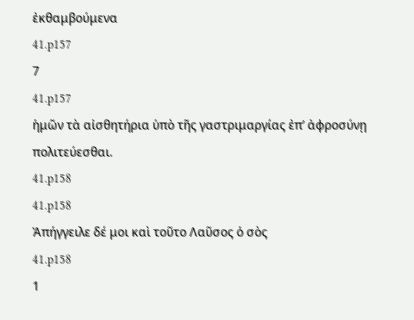ἐκθαμβούμενα
41.p157
7
41.p157
ἡμῶν τὰ αἰσθητήρια ὑπὸ τῆς γαστριμαργίας ἐπʼ ἀφροσύνῃ πολιτεύεσθαι.
41.p158
41.p158
Ἀπήγγειλε δέ μοι καὶ τοῦτο Λαῦσος ὁ σὸς
41.p158
1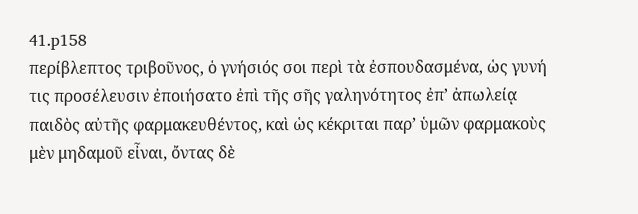41.p158
περίβλεπτος τριβοῦνος, ὁ γνήσιός σοι περὶ τὰ ἐσπουδασμένα, ὡς γυνή τις προσέλευσιν ἐποιήσατο ἐπὶ τῆς σῆς γαληνότητος ἐπʼ ἀπωλείᾳ παιδὸς αὐτῆς φαρμακευθέντος, καὶ ὡς κέκριται παρʼ ὑμῶν φαρμακοὺς μὲν μηδαμοῦ εἶναι, ὄντας δὲ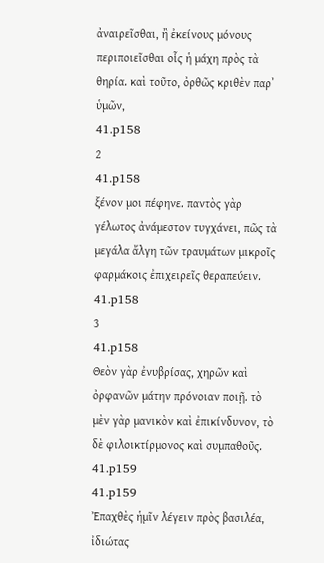ἀναιρεῖσθαι, ἢ ἐκείνους μόνους περιποιεῖσθαι οἷς ἡ μάχη πρὸς τὰ θηρία. καὶ τοῦτο, ὀρθῶς κριθὲν παρʼ ὑμῶν,
41.p158
2
41.p158
ξένον μοι πέφηνε. παντὸς γὰρ γέλωτος ἀνάμεστον τυγχάνει, πῶς τὰ μεγάλα ἄλγη τῶν τραυμάτων μικροῖς φαρμάκοις ἐπιχειρεῖς θεραπεύειν.
41.p158
3
41.p158
Θεὸν γὰρ ἐνυβρίσας, χηρῶν καὶ ὀρφανῶν μάτην πρόνοιαν ποιῇ. τὸ μὲν γὰρ μανικὸν καὶ ἐπικίνδυνον, τὸ δὲ φιλοικτίρμονος καὶ συμπαθοῦς.
41.p159
41.p159
Ἐπαχθὲς ἡμῖν λέγειν πρὸς βασιλέα, ἰδιώτας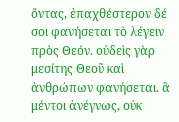ὄντας, ἐπαχθέστερον δέ σοι φανήσεται τὸ λέγειν πρὸς Θεόν. οὐδεὶς γὰρ μεσίτης Θεοῦ καὶ ἀνθρώπων φανήσεται. ἃ μέντοι ἀνέγνως, οὐκ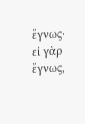ἔγνως· εἰ γὰρ ἔγνως,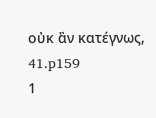οὐκ ἂν κατέγνως,
41.p159
1